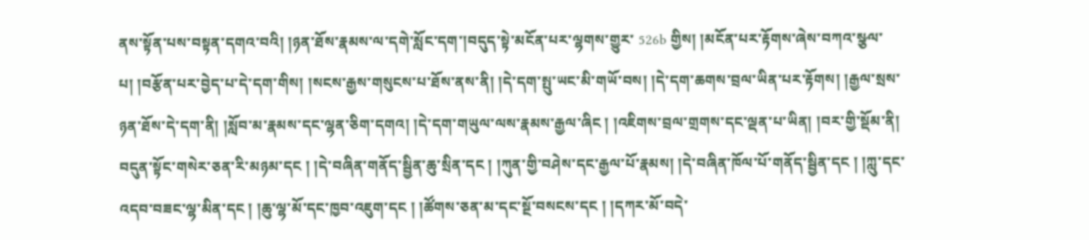ནས་སྟོན་པས་བསྟན་དགའ་བའི། །ཉན་ཐོས་རྣམས་ལ་དགེ་སློང་དག་།བདུད་སྟེ་མངོན་པར་ལྷགས་གྱུར་ 526b གྱིས། །མངོན་པར་རྟོགས་ཞེས་བཀའ་སྩལ་པ། །བརྩོན་པར་བྱེད་པ་དེ་དག་གིས། །སངས་རྒྱས་གསུངས་པ་ཐོས་ནས་ནི། །དེ་དག་སྤུ་ཡང་མི་གཡོ་བས། །དེ་དག་ཆགས་བྲལ་ཡིན་པར་རྟོགས། །རྒྱལ་སྲས་ཉན་ཐོས་དེ་དག་ནི། །སློབ་མ་རྣམས་དང་ལྷན་ཅིག་དགའ། །དེ་དག་གཡུལ་ལས་རྣམས་རྒྱལ་ཞིང ། །འཇིགས་བྲལ་གྲགས་དང་ལྡན་པ་ཡིན། །བར་གྱི་སྡོམ་ནི། བདུན་སྟོང་གསེར་ཅན་རི་མཉམ་དང ། །དེ་བཞིན་གནོད་སྦྱིན་ཆུ་སྲིན་དང ། །ཀུན་གྱི་བཤེས་དང་རྒྱལ་པོ་རྣམས། །དེ་བཞིན་ཁོལ་པོ་གནོད་སྦྱིན་དང ། །ཀླུ་དང་འདབ་བཟང་ལྷ་མིན་དང ། །ཆུ་ལྷ་མོ་དང་ཁྱབ་འཇུག་དང ། །ཚོགས་ཅན་མ་དང་སྔོ་བསངས་དང ། །དཀར་མོ་བདེ་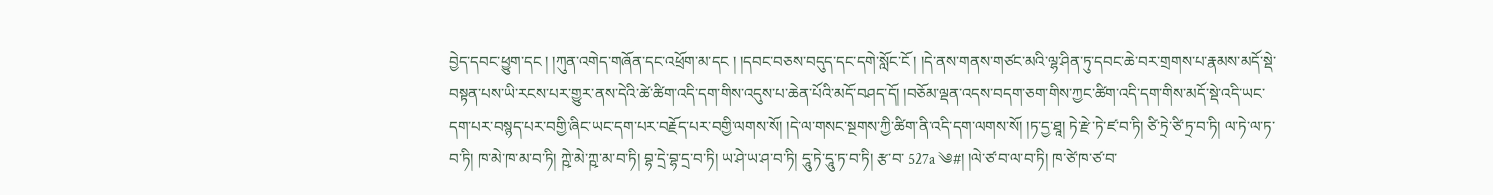བྱེད་དབང་ཕྱུག་དང ། །ཀུན་འགེད་གཞོན་དང་འཕྲོག་མ་དང ། །དབང་བཅས་བདུད་དང་དགེ་སློང་ངོ ། །དེ་ནས་གནས་གཙང་མའི་ལྷ་ཤིན་ཏུ་དབང་ཆེ་བར་གྲགས་པ་རྣམས་མདོ་སྡེ་བསྟན་པས་ཡི་རངས་པར་གྱུར་ནས་དེའི་ཚེ་ཚིག་འདི་དག་གིས་འདུས་པ་ཆེན་པོའི་མདོ་བཤད་དོ། །བཅོམ་ལྡན་འདས་བདག་ཅག་གིས་ཀྱང་ཚིག་འདི་དག་གིས་མདོ་སྡེ་འདི་ཡང་དག་པར་བསྙད་པར་བགྱི་ཞིང་ཡང་དག་པར་བརྗོད་པར་བགྱི་ལགས་སོ། །དེ་ལ་གསང་སྔགས་ཀྱི་ཚིག་ནི་འདི་དག་ལགས་སོ། །ཏ་དྱ་ཐཱ། ཏེ་རྫེ་ཏེ་ཛ་བ་ཏི། ཙི་ཏྲེ་ཙི་ཏྲ་བ་ཏི། ལ་ཏེ་ལ་ཏ་བ་ཏི། ཁ་མེ་ཁ་མ་བ་ཏི། ཀྵེ་མེ་ཀྵ་མ་བ་ཏི། བྷ་དྲེ་བྷ་དྲ་བ་ཏི། ཡ་ཤེ་ཡ་ཤ་བ་ཏི། དཱུ་ཏེ་དཱུ་ཏ་བ་ཏི། རྩ་བ་ 527a ༄#། །ལེ་ཙ་བ་ལ་བ་ཏི། ཁ་ཙེ་ཁ་ཙ་བ་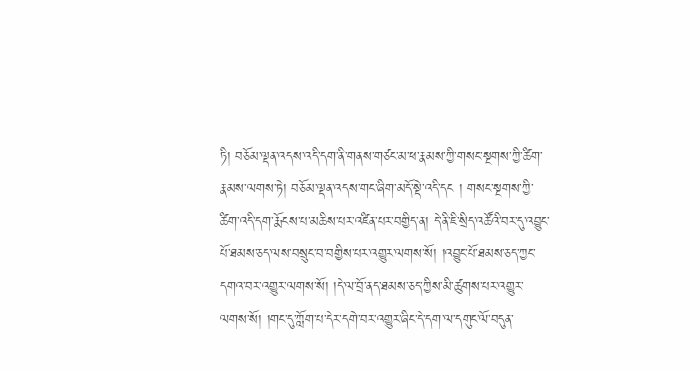ཏི། བཅོམ་ལྡན་འདས་འདི་དག་ནི་གནས་གཙང་མ་ཕ་རྣམས་ཀྱི་གསང་སྔགས་ཀྱི་ཚིག་རྣམས་ལགས་ཏེ། བཅོམ་ལྡན་འདས་གང་ཞིག་མདོ་སྡེ་འདི་དང ། གསང་སྔགས་ཀྱི་ཚིག་འདི་དག་རྨོངས་པ་མཆིས་པར་འཛིན་པར་བགྱིད་ན། དེ་ནི་ཇི་སྲིད་འཚོའི་བར་དུ་འབྱུང་པོ་ཐམས་ཅད་ལས་བསྲུང་བ་བགྱིས་པར་འགྱུར་ལགས་སོ། །འབྱུང་པོ་ཐམས་ཅད་ཀྱང་དགའ་བར་འགྱུར་ལགས་སོ། །དེ་ལ་བྲོ་ནད་ཐམས་ཅད་ཀྱིས་མི་ཚུགས་པར་འགྱུར་ལགས་སོ། །གང་དུ་ཀློག་པ་དེར་དགེ་བར་འགྱུར་ཞིང་དེ་དག་ལ་དགུང་ལོ་བདུན་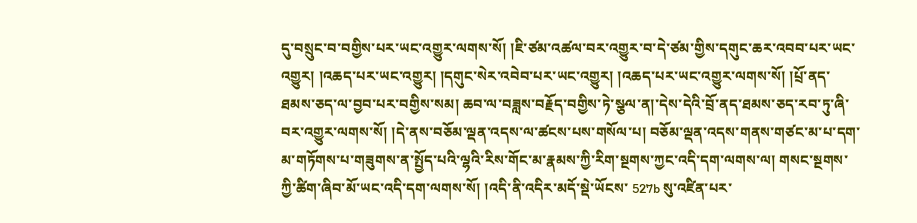དུ་བསྲུང་བ་བགྱིས་པར་ཡང་འགྱུར་ལགས་སོ། །ཇི་ཙམ་འཚལ་བར་འགྱུར་བ་དེ་ཙམ་གྱིས་དགུང་ཆར་འབབ་པར་ཡང་འགྱུར། །འཆད་པར་ཡང་འགྱུར། །དགུང་སེར་འབེབ་པར་ཡང་འགྱུར། །འཆད་པར་ཡང་འགྱུར་ལགས་སོ། །པྲོ་ནད་ཐམས་ཅད་ལ་བྱབ་པར་བགྱིས་སམ། ཆབ་ལ་བཟླས་བརྗོད་བགྱིས་ཏེ་སྩལ་ན།་དེས་དེའི་བྲོ་ནད་ཐམས་ཅད་རབ་ཏུ་ཞི་བར་འགྱུར་ལགས་སོ། །དེ་ནས་བཅོམ་ལྡན་འདས་ལ་ཚངས་པས་གསོལ་པ། བཅོམ་ལྡན་འདས་གནས་གཙང་མ་པ་དག་མ་གཏོགས་པ་གཟུགས་ན་སྤྱོད་པའི་ལྷའི་རིས་གོང་མ་རྣམས་ཀྱི་རིག་སྔགས་ཀྱང་འདི་དག་ལགས་ལ། གསང་སྔགས་ཀྱི་ཚིག་ཞིབ་མོ་ཡང་འདི་དག་ལགས་སོ། །འདི་ནི་འདིར་མདོ་སྡེ་ཡོངས་ 527b སུ་འཛིན་པར་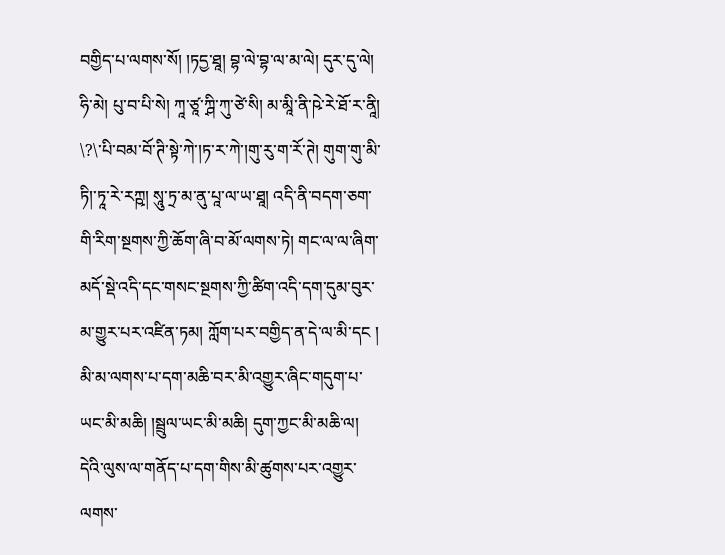བགྱིད་པ་ལགས་སོ། །ཏདྱ་ཐཱ། བྷ་ལེ་བྷ་ལ་མ་ལེ། དུར་དུ་ལེ། ཧི་མེ། པུ་བ་པི་སེ། ཀཱ་ཙཱ་ཀྴི་ཀུ་ཙེ་སི། མ་མཱི་ནི་ཥེ་རེ་ཐོ་ར་ནཱི། \?\་པི་བམ་བོ་ཊི་སྟེ་ཀེ་།ཏ་ར་ཀེ་།གུ་རུ་ག་རོ་ཊེ། གུག་གུ་མི་ཏི།་ཏཱ་རེ་རཀྵ། སཱུ་ཏྲ་མ་ནུ་པཱ་ལ་ཡ་ཐཱ། འདི་ནི་བདག་ཅག་གི་རིག་སྔགས་ཀྱི་ཆོག་ཞི་བ་མོ་ལགས་ཏེ། གང་ལ་ལ་ཞིག་མདོ་སྡེ་འདི་དང་གསང་སྔགས་ཀྱི་ཚིག་འདི་དག་དུམ་བུར་མ་གྱུར་པར་འཛིན་ཏམ། ཀློག་པར་བགྱིད་ན་དེ་ལ་མི་དང ། མི་མ་ལགས་པ་དག་མཆི་བར་མི་འགྱུར་ཞིང་གདུག་པ་ཡང་མི་མཆི། །སྦྲུལ་ཡང་མི་མཆི། དུག་ཀྱང་མི་མཆི་ལ། དེའི་ལུས་ལ་གནོད་པ་དག་གིས་མི་ཚུགས་པར་འགྱུར་ལགས་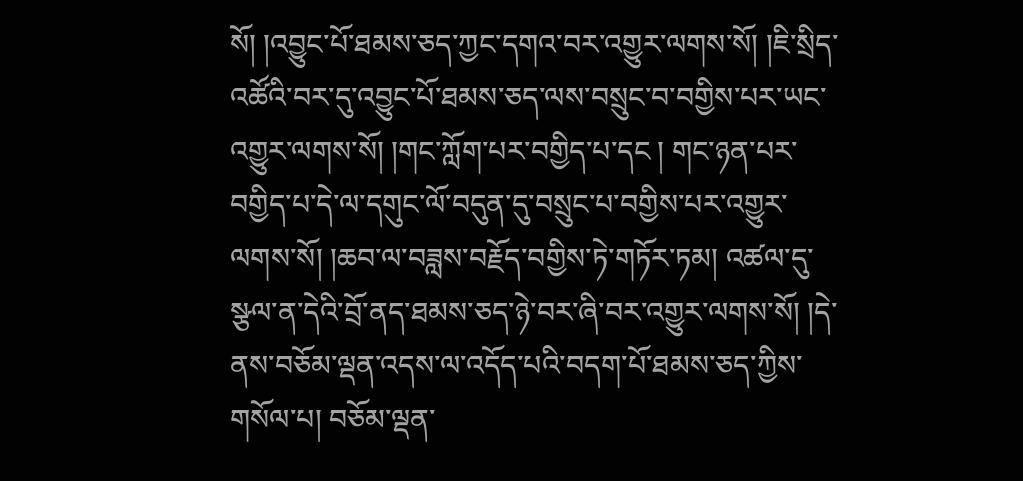སོ། །འབྱུང་པོ་ཐམས་ཅད་ཀྱང་དགའ་བར་འགྱུར་ལགས་སོ། །ཇི་སྲིད་འཚོའི་བར་དུ་འབྱུང་པོ་ཐམས་ཅད་ལས་བསྲུང་བ་བགྱིས་པར་ཡང་འགྱུར་ལགས་སོ། །གང་ཀློག་པར་བགྱིད་པ་དང ། གང་ཉན་པར་བགྱིད་པ་དེ་ལ་དགུང་ལོ་བདུན་དུ་བསྲུང་པ་བགྱིས་པར་འགྱུར་ལགས་སོ། །ཆབ་ལ་བཟླས་བརྗོད་བགྱིས་ཏེ་གཏོར་ཏམ། འཚལ་དུ་སྩལ་ན་དེའི་བྲོ་ནད་ཐམས་ཅད་ཉེ་བར་ཞི་བར་འགྱུར་ལགས་སོ། །དེ་ནས་བཅོམ་ལྡན་འདས་ལ་འདོད་པའི་བདག་པོ་ཐམས་ཅད་ཀྱིས་གསོལ་པ། བཅོམ་ལྡན་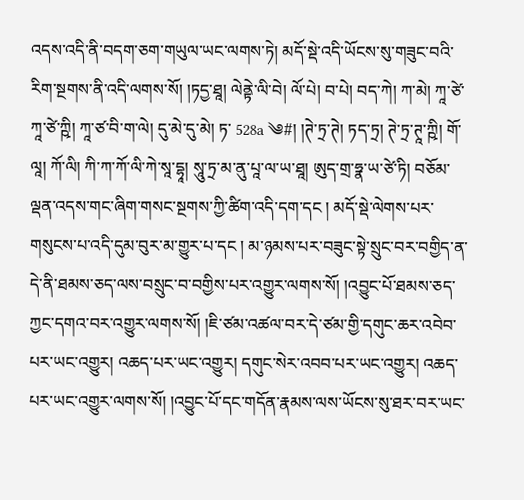འདས་འདི་ནི་བདག་ཅག་གཡུལ་ཡང་ལགས་ཏེ། མདོ་སྡེ་འདི་ཡོངས་སུ་གཟུང་བའི་རིག་སྔགས་ནི་འདི་ལགས་སོ། །ཏདྱ་ཐཱ། ལེནྟེ་ལི་བེ། ལོ་པེ། བ་པེ། བད་ཀེ། ཀ་མེ། ཀཱ་ཙེ་ཀཱ་ཙེ་ཀྵི། ཀཱ་ཙ་བི་ག་ལེ། དུ་མེ་དུ་མེ། ཏ་ 528a ༄#། །ཊེ་ཏྲ་ཊེ། ཏད་ཏྲ། ཊེ་ཏྲ་ཊཱ་ཀྵི། གོ་ལཱ། ཀོ་ལི། ཀི་ཀ་ཀོ་ལི་ཀེ་སཱ་དྷཱ། སཱུ་ཏྲ་མ་ནུ་པཱ་ལ་ཡ་ཐཱ། ཨུད་གྲ་ཧྣ་ཡ་ཙེ་ཏི། བཅོམ་ལྡན་འདས་གང་ཞིག་གསང་སྔགས་ཀྱི་ཚིག་འདི་དག་དང ། མདོ་སྡེ་ལེགས་པར་གསུངས་པ་འདི་དུམ་བུར་མ་གྱུར་པ་དང ། མ་ཉམས་པར་བཟུང་སྟེ་སྲུང་བར་བགྱིད་ན་དེ་ནི་ཐམས་ཅད་ལས་བསྲུང་བ་བགྱིས་པར་འགྱུར་ལགས་སོ། །འབྱུང་པོ་ཐམས་ཅད་ཀྱང་དགའ་བར་འགྱུར་ལགས་སོ། །ཇི་ཙམ་འཚལ་བར་དེ་ཙམ་གྱི་དགུང་ཆར་འབེབ་པར་ཡང་འགྱུར། འཆད་པར་ཡང་འགྱུར། དགུང་སེར་འབབ་པར་ཡང་འགྱུར། འཆད་པར་ཡང་འགྱུར་ལགས་སོ། །འབྱུང་པོ་དང་གདོན་རྣམས་ལས་ཡོངས་སུ་ཐར་བར་ཡང་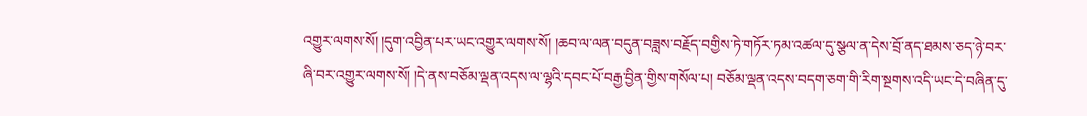འགྱུར་ལགས་སོ། །དུག་འབྱིན་པར་ཡང་འགྱུར་ལགས་སོ། །ཆབ་ལ་ལན་བདུན་བཟླས་བརྗོད་བགྱིས་ཏེ་གཏོར་ཏམ་འཚལ་དུ་སྩལ་ན་དེས་བྲོ་ནད་ཐམས་ཅད་ཉེ་བར་ཞི་བར་འགྱུར་ལགས་སོ། །དེ་ནས་བཅོམ་ལྡན་འདས་ལ་ལྷའི་དབང་པོ་བརྒྱ་བྱིན་གྱིས་གསོལ་པ། བཅོམ་ལྡན་འདས་བདག་ཅག་གི་རིག་སྔགས་འདི་ཡང་དེ་བཞིན་དུ་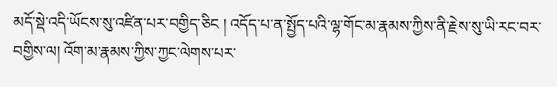མདོ་སྡེ་འདི་ཡོངས་སུ་འཛིན་པར་བགྱིད་ཅིང ། འདོད་པ་ན་སྤྱོད་པའི་ལྷ་གོང་མ་རྣམས་ཀྱིས་ནི་རྗེས་སུ་ཡི་རང་བར་བགྱིས་ལ། འོག་མ་རྣམས་ཀྱིས་ཀྱང་ལེགས་པར་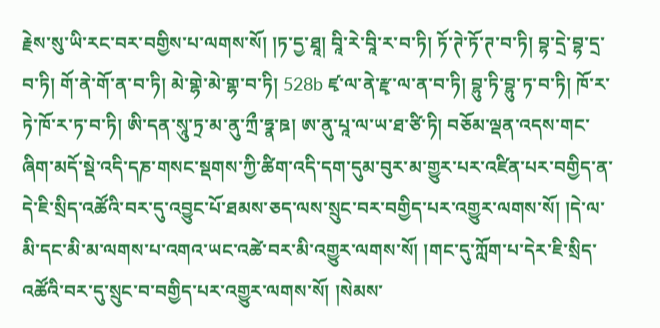རྗེས་སུ་ཡི་རང་བར་བགྱིས་པ་ལགས་སོ། །ཏ་དྱ་ཐཱ། བཱི་རེ་བཱི་ར་བ་ཏི། ཏོ་ཊེ་ཏོ་ཊ་བ་ཏི། བྷ་དྲེ་བྷ་དྲ་བ་ཏི། གོ་ནེ་གོ་ན་བ་ཏི། མེ་གྷེ་མེ་གྷ་བ་ཏི། 528b ཛྭ་ལ་ནེ་རྫྭ་ལ་ན་བ་ཏི། བྷུ་ཏི་བྷུ་ཏ་བ་ཏི། ཁོ་ར་ཏེ་ཁོ་ར་ཏ་བ་ཏི། ཨི་དན་སཱུ་ཏྲ་མ་ནུ་ཀྲྀ་ཧྣ་ཋ། ཨ་ནུ་པཱ་ལ་ཡ་ཐ་ཙི་ཏི། བཅོམ་ལྡན་འདས་གང་ཞིག་མདོ་སྡེ་འདི་དཎ་གསང་སྡགས་ཀྱི་ཚིག་འདི་དག་དུམ་བུར་མ་གྱུར་པར་འཛིན་པར་བགྱིད་ན་དེ་ཇི་སྲིད་འཚོའི་བར་དུ་འབྱུང་པོ་ཐམས་ཅད་ལས་སྲུང་བར་བགྱིད་པར་འགྱུར་ལགས་སོ། །དེ་ལ་མི་དང་མི་མ་ལགས་པ་འགའ་ཡང་འཚེ་བར་མི་འགྱུར་ལགས་སོ། །གང་དུ་ཀློག་པ་དེར་ཇི་སྲིད་འཚོའི་བར་དུ་སྲུང་བ་བགྱིད་པར་འགྱུར་ལགས་སོ། །སེམས་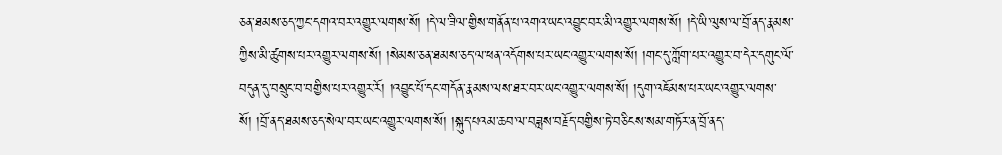ཅན་ཐམས་ཅད་ཀྱང་དགའ་བར་འགྱུར་ལགས་སོ། །དེ་ལ་ཟིལ་གྱིས་གནོན་པ་འགའ་ཡང་འབྱུང་བར་མི་འགྱུར་ལགས་སོ། །དེ་ཡི་ལུས་ལ་བྲོ་ནད་རྣམས་ཀྱིས་མི་ཚུགས་པར་འགྱུར་ལགས་སོ། །སེམས་ཅན་ཐམས་ཅད་ལ་ཕན་འདོགས་པར་ཡང་འགྱུར་ལགས་སོ། །གང་དུ་ཀློག་པར་འགྱུར་བ་དེར་དགུང་ལོ་བདུན་དུ་བསྲུང་བ་བགྱིས་པར་འགྱུར་རོ། །འབྱུང་པོ་དང་གདོན་རྣམས་ལས་ཐར་བར་ཡང་འགྱུར་ལགས་སོ། །དུག་འཇོམས་པར་ཡང་འགྱུར་ལགས་སོ། །བྲོ་ནད་ཐམས་ཅད་སེལ་བར་ཡང་འགྱུར་ལགས་སོ། །སྐུད་པའམ་ཆབ་ལ་བཟླས་བརྗོད་བགྱིས་ཏེ་བཅིངས་སམ་གཏོར་ན་བྲོ་ནད་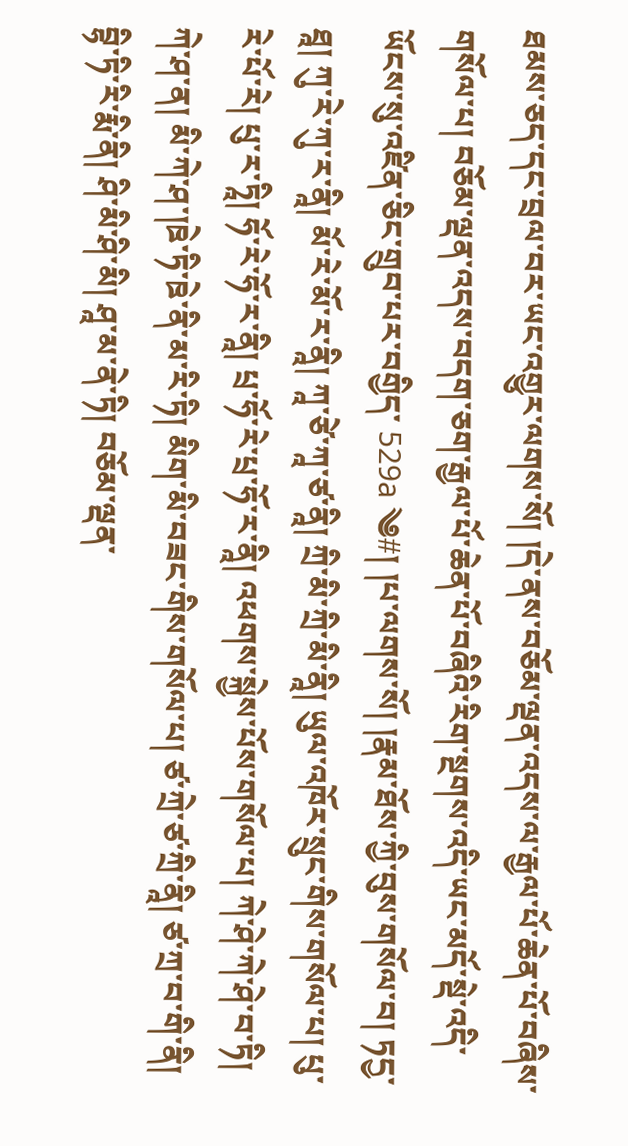ཐམས་ཅད་དང་བྲལ་བར་ཡང་འགྱུར་ལགས་སོ། །དེ་ནས་བཅོམ་ལྡན་འདས་ལ་རྒྱལ་པོ་ཆེན་པོ་བཞིས་གསོལ་པ། བཅོམ་ལྡན་འདས་བདག་ཅག་རྒྱལ་པོ་ཆེན་པོ་བཞིའི་རིག་སྔགས་འདི་ཡང་མདོ་སྡེ་འདི་ཡོངས་སུ་འཛིན་ཅིང་གྲུབ་པར་བགྱིད་ 529a ༄#། །པ་ལགས་སོ། །རྣམ་ཐོས་ཀྱི་བུས་གསོལ་བ། ཏདྱ་ཐཱ། ཀུ་རེ་ཀུ་ར་ནཱི། མོ་རེ་མོ་ར་ནཱི། ཀཱ་ཙེ་ཀཱ་ཙ་ནཱི། ཀྲི་མི་ཀྲི་མི་ནཱི། ཡུལ་འཁོར་སྲུང་གིས་གསོལ་པ། པུ་རེ་པོ་རེ། པུ་ར་ཏཱི། ཧོ་རེ་ཧོ་ར་ནཱི། པྲ་ཧོ་རེ་པྲ་ཧོ་ར་ནཱི། འཕགས་སྐྱེས་པོས་གསོལ་པ། ཀེ་ཤེ་ཀེ་ཤེ་བ་ཏི། ཀེ་ཤ་ན། མི་ཀེ་ཤ་།ཋེ་ཏི་ཋེ་ནི་མ་རི་ཏི། མིག་མི་བཟང་གིས་གསོལ་པ། ཙ་ཀྲེ་ཙ་ཀྲི་ནཱི། ཙ་ཀྲ་བ་གི་ནི། བྷི་ཏི་རི་རྨི་ནི། ཤི་མི་ཤི་མི། ཤཱ་མ་ནེ་ཏི། བཅོམ་ལྡན་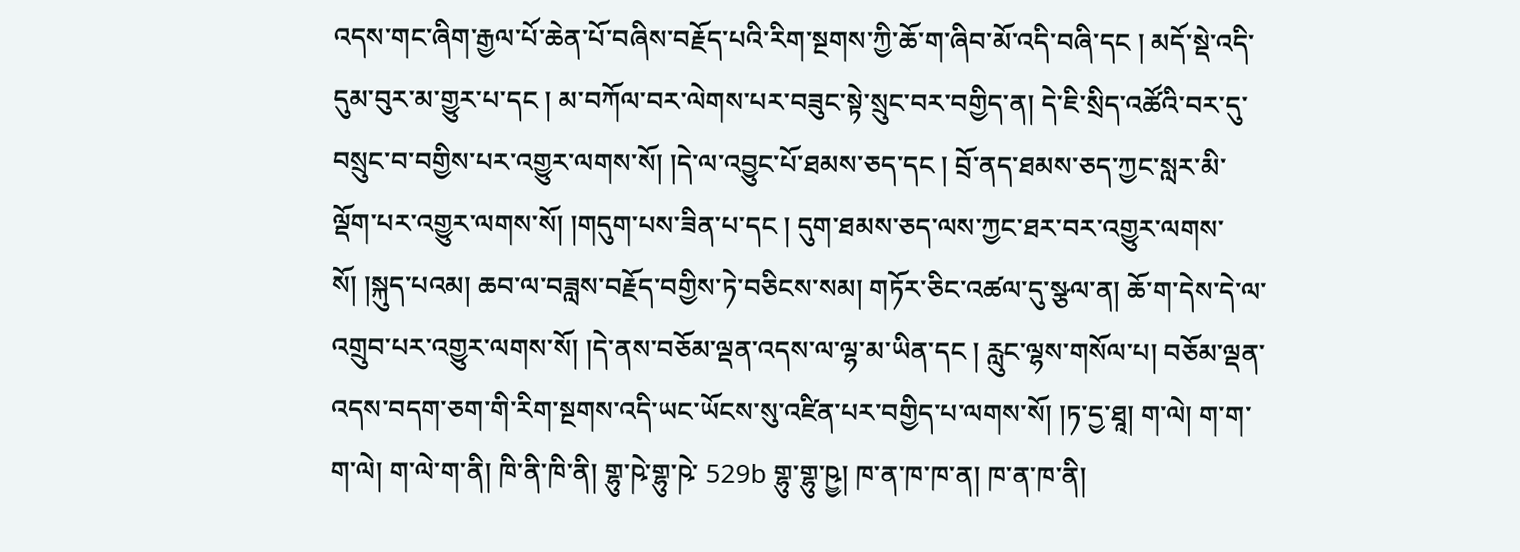འདས་གང་ཞིག་རྒྱལ་པོ་ཆེན་པོ་བཞིས་བརྗོད་པའི་རིག་སྔགས་ཀྱི་ཆོ་ག་ཞིབ་མོ་འདི་བཞི་དང ། མདོ་སྡེ་འདི་དུམ་བུར་མ་གྱུར་པ་དང ། མ་བཀོལ་བར་ལེགས་པར་བཟུང་སྟེ་སྲུང་བར་བགྱིད་ན། དེ་ཇི་སྲིད་འཚོའི་བར་དུ་བསྲུང་བ་བགྱིས་པར་འགྱུར་ལགས་སོ། །དེ་ལ་འབྱུང་པོ་ཐམས་ཅད་དང ། བྲོ་ནད་ཐམས་ཅད་ཀྱང་སླར་མི་ལྡོག་པར་འགྱུར་ལགས་སོ། །གདུག་པས་ཟིན་པ་དང ། དུག་ཐམས་ཅད་ལས་ཀྱང་ཐར་བར་འགྱུར་ལགས་སོ། །སྐུད་པའམ། ཆབ་ལ་བཟླས་བརྗོད་བགྱིས་ཏེ་བཅིངས་སམ། གཏོར་ཅིང་འཚལ་དུ་སྩལ་ན། ཆོ་ག་དེས་དེ་ལ་འགྲུབ་པར་འགྱུར་ལགས་སོ། །དེ་ནས་བཅོམ་ལྡན་འདས་ལ་ལྷ་མ་ཡིན་དང ། རླུང་ལྷས་གསོལ་པ། བཅོམ་ལྡན་འདས་བདག་ཅག་གི་རིག་སྔགས་འདི་ཡང་ཡོངས་སུ་འཛིན་པར་བགྱིད་པ་ལགས་སོ། །ཏ་དྱ་ཐཱ། ག་ལེ། ག་ག་ག་ལེ། ག་ལེ་ག་ནི། ཁི་ནི་ཁི་ནི། གྷུ་ཥེ་གྷུ་ཥེ་ 529b གྷུ་གྷུ་ཥྱ། ཁ་ན་ཁ་ཁ་ན། ཁ་ན་ཁ་ནི།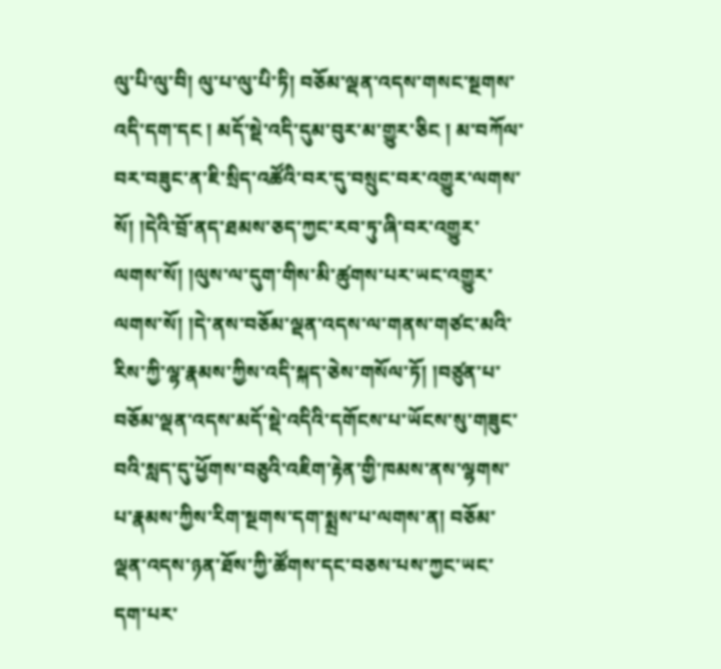ལུ་པི་ལུ་བི། ལུ་པ་ལུ་པི་ཏི། བཅོམ་ལྡན་འདས་གསང་སྔགས་འདི་དག་དང ། མདོ་སྡེ་འདི་དུམ་བུར་མ་གྱུར་ཅིང ། མ་བཀོལ་བར་བཟུང་ན་ཇི་སྲིད་འཚོའི་བར་དུ་བསྲུང་བར་འགྱུར་ལགས་སོ། །དེའི་བྲོ་ནད་ཐམས་ཅད་ཀྱང་རབ་ཏུ་ཞི་བར་འགྱུར་ལགས་སོ། །ལུས་ལ་དུག་གིས་མི་ཚུགས་པར་ཡང་འགྱུར་ལགས་སོ། །དེ་ནས་བཅོམ་ལྡན་འདས་ལ་གནས་གཙང་མའི་རིས་ཀྱི་ལྷ་རྣམས་ཀྱིས་འདི་སྐད་ཅེས་གསོལ་ཏོ། །བཙུན་པ་བཅོམ་ལྡན་འདས་མདོ་སྡེ་འདིའི་དགོངས་པ་ཡོངས་སུ་གཟུང་བའི་སླད་དུ་ཕྱོགས་བཅུའི་འཇིག་རྟེན་གྱི་ཁམས་ནས་ལྷགས་པ་རྣམས་ཀྱིས་རིག་སྔགས་དག་སྨྲས་པ་ལགས་ན། བཅོམ་ལྡན་འདས་ཉན་ཐོས་ཀྱི་ཚོགས་དང་བཅས་པས་ཀྱང་ཡང་དག་པར་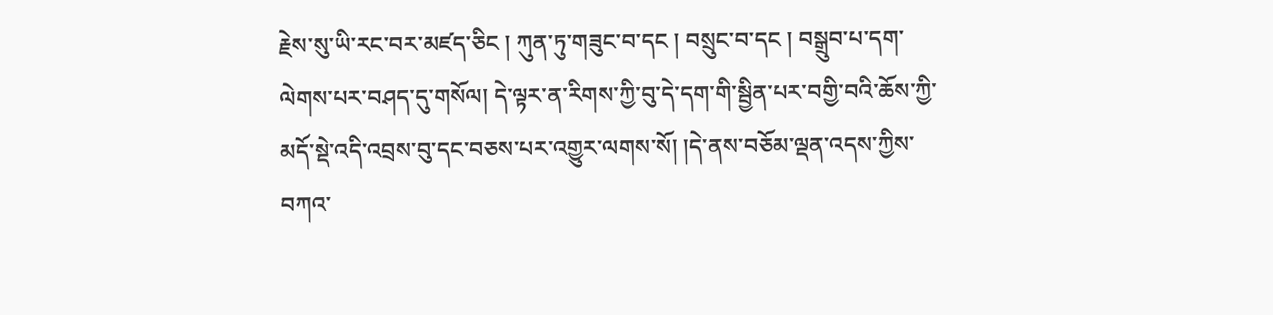རྗེས་སུ་ཡི་རང་བར་མཛད་ཅིང ། ཀུན་ཏུ་གཟུང་བ་དང ། བསྲུང་བ་དང ། བསྒྲུབ་པ་དག་ལེགས་པར་བཤད་དུ་གསོལ། དེ་ལྟར་ན་རིགས་ཀྱི་བུ་དེ་དག་གི་སྦྱིན་པར་བགྱི་བའི་ཆོས་ཀྱི་མདོ་སྡེ་འདི་འབྲས་བུ་དང་བཅས་པར་འགྱུར་ལགས་སོ། །དེ་ནས་བཅོམ་ལྡན་འདས་ཀྱིས་བཀའ་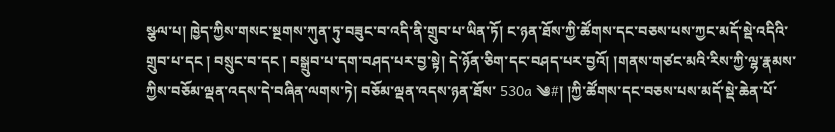སྩལ་པ། ཁྱེད་ཀྱིས་གསང་སྔགས་ཀུན་ཏུ་བཟུང་བ་འདི་ནི་གྲུབ་པ་ཡིན་ཏོ། ང་ཉན་ཐོས་ཀྱི་ཚོགས་དང་བཅས་པས་ཀྱང་མདོ་སྡེ་འདིའི་གྲུབ་པ་དང ། བསྲུང་བ་དང ། བསྒྲུབ་པ་དག་བཤད་པར་བྱ་སྟེ། དེ་ཉོན་ཅིག་དང་བཤད་པར་བྱའོ། །གནས་གཙང་མའི་རིས་ཀྱི་ལྷ་རྣམས་ཀྱིས་བཅོམ་ལྡན་འདས་དེ་བཞིན་ལགས་ཏེ། བཅོམ་ལྡན་འདས་ཉན་ཐོས་ 530a ༄#། །ཀྱི་ཚོགས་དང་བཅས་པས་མདོ་སྡེ་ཆེན་པོ་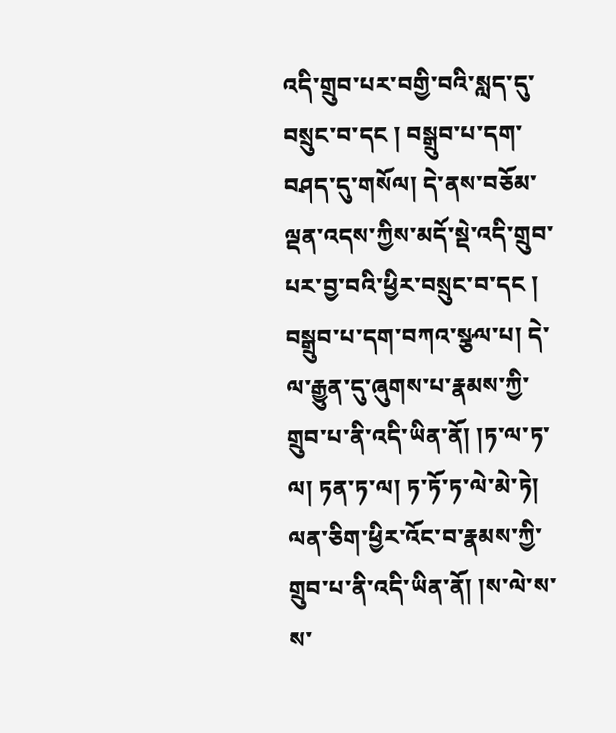འདི་གྲུབ་པར་བགྱི་བའི་སླད་དུ་བསྲུང་བ་དང ། བསྒྲུབ་པ་དག་བཤད་དུ་གསོལ། དེ་ནས་བཅོམ་ལྡན་འདས་ཀྱིས་མདོ་སྡེ་འདི་གྲུབ་པར་བྱ་བའི་ཕྱིར་བསྲུང་བ་དང ། བསྒྲུབ་པ་དག་བཀའ་སྩལ་པ། དེ་ལ་རྒྱུན་དུ་ཞུགས་པ་རྣམས་ཀྱི་གྲུབ་པ་ནི་འདི་ཡིན་ནོ། །ཏ་ལ་ཏ་ལ། ཏན་ཏ་ལ། ཏ་ཏོ་ཏ་ལེ་མེ་ཏེ། ལན་ཅིག་ཕྱིར་འོང་བ་རྣམས་ཀྱི་གྲུབ་པ་ནི་འདི་ཡིན་ནོ། །ས་ལེ་ས་ས་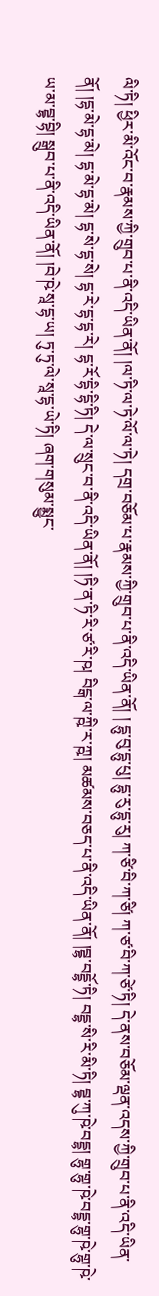ལི་ཏི། ཕྱིར་མི་འོང་བ་རྣམས་ཀྱི་གྲུབ་པ་ནི་འདི་ཡིན་ནོ། །ལ་ཏི་ལ་ཏེ་ལོ་ལ་ཏེ། དགྲ་བཅོམ་པ་རྣམས་ཀྱི་གྲུབ་པ་ནི་འདི་ཡིན་ནོ། ། དྷུ་བུ་དྷུ་པུ། དྷུ་རུ་དྷུ་རུ། ཀ་ཙི་བི་ཀ་ཙི། ཀ་ཙ་བི་ཀ་ཙེ་ཏི། དེ་ནས་བཅོམ་ལྡན་འདས་ཀྱི་གྲུབ་པ་ནི་འདི་ཡིན་ནོ། །དྷ་མེ་དྷ་མེ། དྷ་མེ་དྷ་མེ། དྷ་སེ་དྷ་སེ། དྷ་རེ་དྷ་དྷ་རེ། དྷ་རོ་དྷི་དྷི་ཏི། དེ་ལ་སྲུང་བ་ནི་འདི་ཡིན་ནོ། །ཏི་ན་ཏི་རི་ཙ་རི་ཥ། བིངྒ་ལ་ཀྵི་ར་ཀྵ། མཚམས་བཅད་པ་ནི་འདི་ཡིན་ནོ། །བྡྷ་བདྡྷོ་ཏི། བདྡྷ་སི་རི་མི་ཏི། བྡྷ་ཀུ་ཥེ་བདྡྷ། གྷུ་གྷུ་ཥེ་བདྡྷ་གྷུ་ཥེ་གྷུ་ཥེ་ཡ་མ་བྡྷ་བྷི། སྒྲུབ་པ་ནི་འདི་ཡིན་ནོ། །བེ་ཥེ་སཱ་དྷ་ཡ། ཏུ་ཏུ་ལེ་སཱ་དྷ་ཡེ་ཏི། ཞག་གསུམ་སྨྱུང་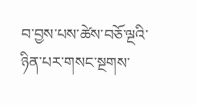བ་བྱས་པས་ཚེས་བཅོ་ལྔའི་ཉིན་པར་གསང་སྔགས་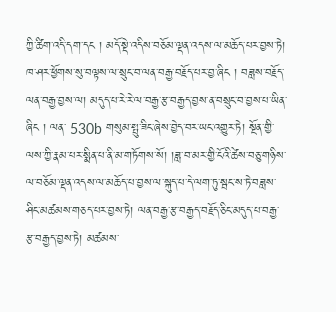ཀྱི་ཚིག་འདི་དག་དང ། མདོ་སྡེ་འདིས་བཅོམ་ལྡན་འདས་ལ་མཆོད་པར་བྱས་ཏེ། ཁ་ཤར་ཕྱོགས་སུ་བལྟས་ལ་སྲུང་བ་ལན་བརྒྱ་བརྗོད་པར་བྱ་ཞིང ། བཟླས་བརྗོད་ལན་བརྒྱ་བྱས་ལ། མདུད་པ་རེ་རེ་ལ་བརྒྱ་རྩ་བརྒྱད་བྱས་ན་བསྲུང་བ་བྱས་པ་ཡིན་ཞིང ། ལན་ 530b གསུམ་སྤུ་ཟིང་ཞེས་བྱེད་བར་ཡང་འགྱུར་ཏེ། སྔོན་གྱི་ལས་ཀྱི་རྣམ་པར་སྨིན་པ་ནི་མ་གཏོགས་སོ། །ཟླ་བ་མར་གྱི་ངོའི་ཚེས་བཅུ་གཉིས་ལ་བཅོམ་ལྡན་འདས་ལ་མཆོད་པ་བྱས་ལ་སྐུད་པ་དེ་ལག་ཏུ་སྦང་ས་ཏེ་བཟླས་ཤིང་མཚམས་གཅད་པར་བྱས་ཏེ། ལན་བརྒྱ་རྩ་བརྒྱད་བརྗོད་ཅིང་མདུད་པ་བརྒྱ་རྩ་བརྒྱད་བྱས་ཏེ། མཚམས་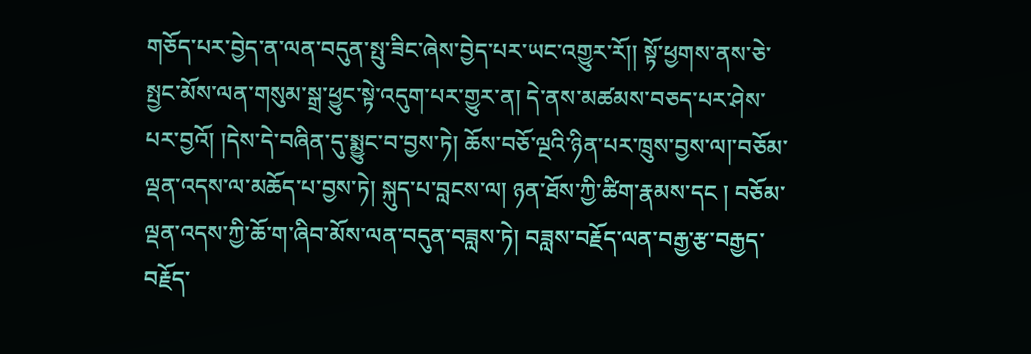གཅོད་པར་བྱེད་ན་ལན་བདུན་སྤུ་ཟིང་ཞེས་བྱེད་པར་ཡང་འགྱུར་རོ།། སྟོ་ཕྱགས་ནས་ཅེ་སྤྱང་མོས་ལན་གསུམ་སྒྲ་ཕྱུང་སྟེ་འདུག་པར་གྱུར་ན། དེ་ནས་མཚམས་བཅད་པར་ཤེས་པར་བྱའོ། །དེས་དེ་བཞིན་དུ་སྨྱུང་བ་བྱས་ཏེ། ཆོས་བཅོ་ལྔའི་ཉིན་པར་ཁྲུས་བྱས་ལ།་བཅོམ་ལྡན་འདས་ལ་མཆོད་པ་བྱས་ཏེ། སྐུད་པ་བླངས་ལ། ཉན་ཐོས་ཀྱི་ཚིག་རྣམས་དང ། བཅོམ་ལྡན་འདས་ཀྱི་ཆོ་ག་ཞིབ་མོས་ལན་བདུན་བཟླས་ཏེ། བཟླས་བརྗོད་ལན་བརྒྱ་རྩ་བརྒྱད་བརྗོད་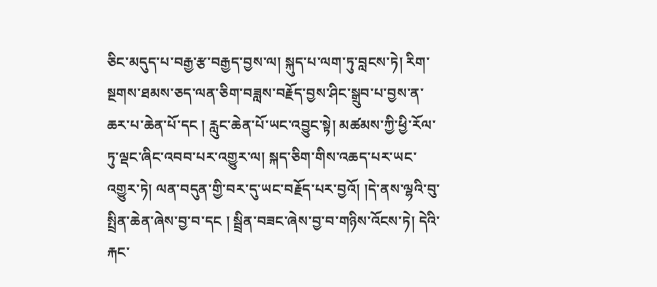ཅིང་མདུད་པ་བརྒྱ་རྩ་བརྒྱད་བྱས་ལ། སྐུད་པ་ལག་ཏུ་བླངས་ཏེ། རིག་སྔགས་ཐམས་ཅད་ལན་ཅིག་བཟླས་བརྗོད་བྱས་ཤིང་སྒྲུབ་པ་བྱས་ན་ཆར་པ་ཆེན་པོ་དང ། རླུང་ཆེན་པོ་ཡང་འབྱུང་སྟེ། མཚམས་ཀྱི་ཕྱི་རོལ་ཏུ་ལྡང་ཞིང་འབབ་པར་འགྱུར་ལ། སྐད་ཅིག་གིས་འཆད་པར་ཡང་འགྱུར་ཏེ། ལན་བདུན་གྱི་བར་དུ་ཡང་བརྗོད་པར་བྱའོ། །དེ་ནས་ལྷའི་བུ་སྤྲིན་ཆེན་ཞེས་བྱ་བ་དང ། སྦྲིན་བཟང་ཞེས་བྱ་བ་གཉིས་འོངས་ཏེ། དེའི་རྐང་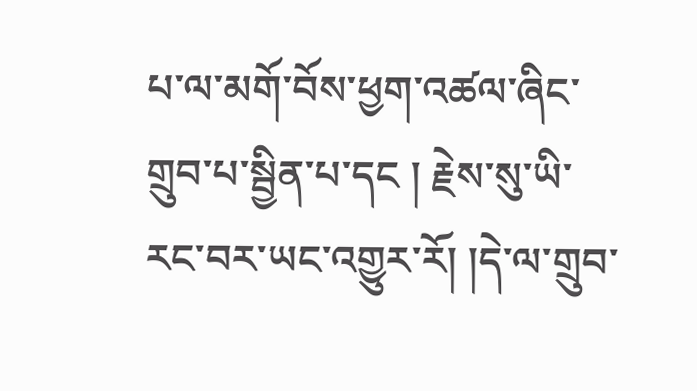པ་ལ་མགོ་བོས་ཕྱག་འཚལ་ཞིང་གྲུབ་པ་སྦྱིན་པ་དང ། རྗེས་སུ་ཡི་རང་བར་ཡང་འགྱུར་རོ། །དེ་ལ་གྲུབ་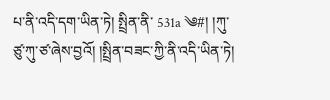པ་ནི་འདི་དག་ཡིན་ཏེ། སྤྲིན་ནི་ 531a ༄#། །ཀུ་ཙུ་ཀུ་ཙ་ཞེས་བྱའོ། །སྤྲིན་བཟང་ཀྱི་ནི་འདི་ཡིན་ཏེ།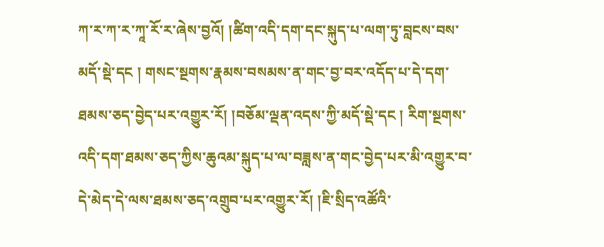ཀ་ར་ཀ་ར་ཀཱ་རོ་ར་ཞེས་བྱའོ། །ཚིག་འདི་དག་དང་སྐུད་པ་ལག་ཏུ་བླངས་བས་མདོ་སྡེ་དང ། གསང་སྔགས་རྣམས་བསམས་ན་གང་བྱ་བར་འདོད་པ་དེ་དག་ཐམས་ཅད་བྱེད་པར་འགྱུར་རོ། །བཅོམ་ལྡན་འདས་ཀྱི་མདོ་སྡེ་དང ། རིག་སྔགས་འདི་དག་ཐམས་ཅད་ཀྱིས་ཆུའམ་སྐུད་པ་ལ་བཟླས་ན་གང་བྱེད་པར་མི་འགྱུར་བ་དེ་མེད་དེ་ལས་ཐམས་ཅད་འགྲུབ་པར་འགྱུར་རོ། །ཇི་སྲིད་འཚོའི་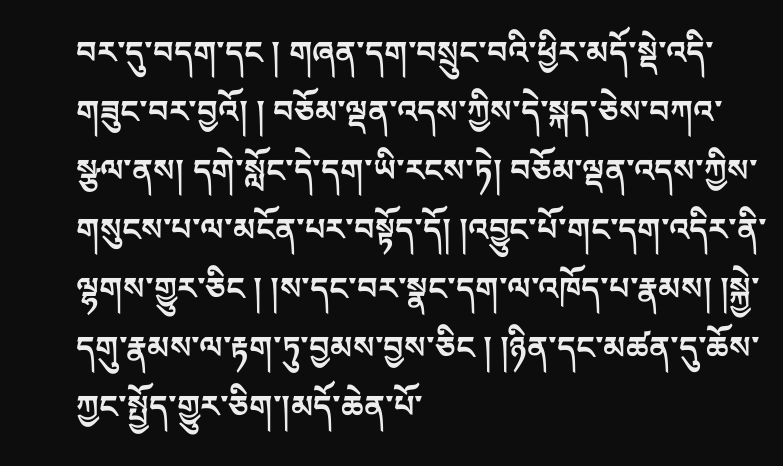བར་དུ་བདག་དང ། གཞན་དག་བསྲུང་བའི་ཕྱིར་མདོ་སྡེ་འདི་གཟུང་བར་བྱའོ། ། བཅོམ་ལྡན་འདས་ཀྱིས་དེ་སྐད་ཅེས་བཀའ་སྩལ་ནས། དགེ་སློང་དེ་དག་ཡི་རངས་ཏེ། བཅོམ་ལྡན་འདས་ཀྱིས་གསུངས་པ་ལ་མངོན་པར་བསྟོད་དོ། །འབྱུང་པོ་གང་དག་འདིར་ནི་ལྷགས་གྱུར་ཅིང ། །ས་དང་བར་སྣང་དག་ལ་འཁོད་པ་རྣམས། །སྐྱེ་དགུ་རྣམས་ལ་རྟག་ཏུ་བྱམས་བྱས་ཅིང ། །ཉིན་དང་མཚན་དུ་ཆོས་ཀྱང་སྤྱོད་གྱུར་ཅིག་།མདོ་ཆེན་པོ་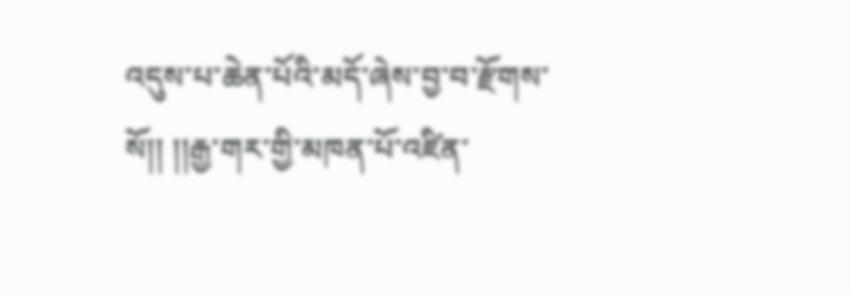འདུས་པ་ཆེན་པོའི་མདོ་ཞེས་བྱ་བ་རྫོགས་སོ།། །།རྒྱ་གར་གྱི་མཁན་པོ་འཛིན་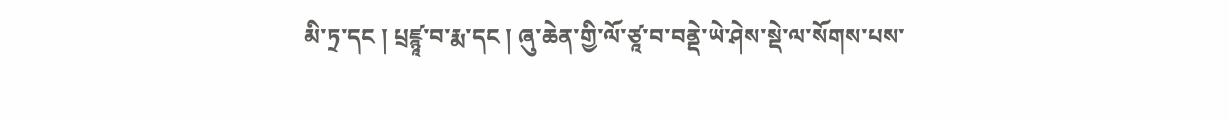མི་ཏྲ་དང ། པྲཛྙཱ་བ་རྨ་དང ། ཞུ་ཆེན་གྱི་ལོ་ཙཱ་བ་བནྡེ་ཡེ་ཤེས་སྡེ་ལ་སོགས་པས་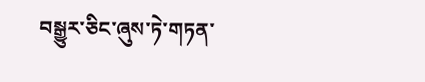བསྒྱུར་ཅིང་ཞུས་ཏེ་གཏན་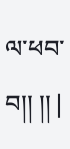ལ་ཕབ་བ།། །། |